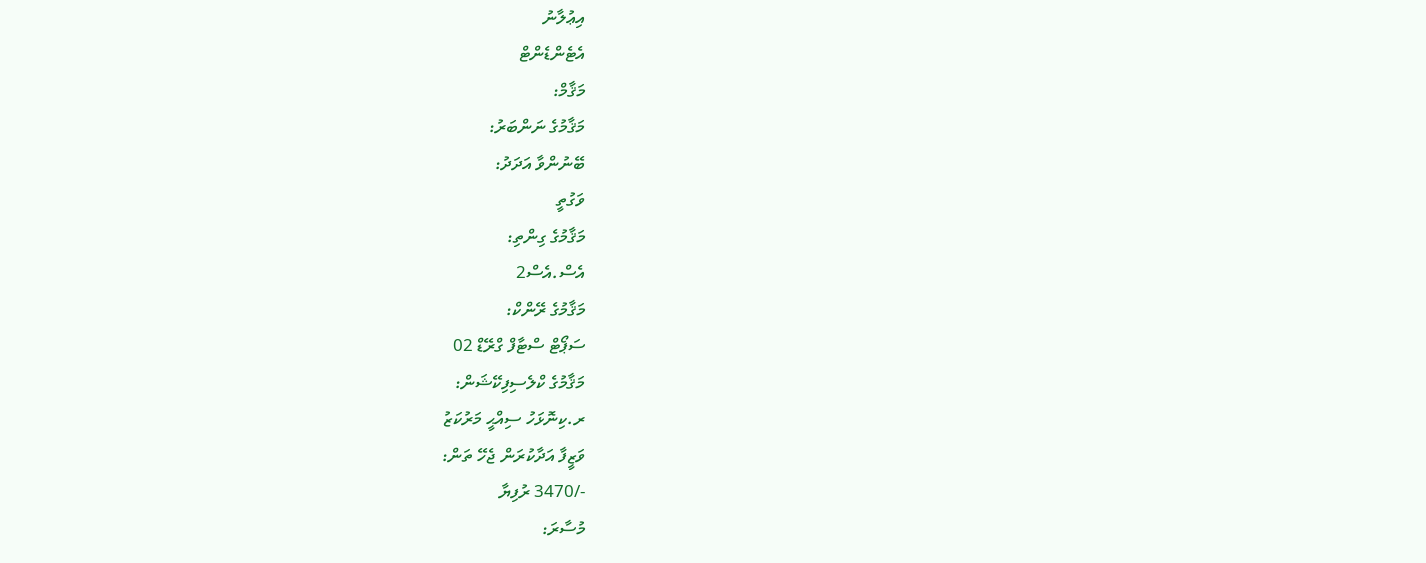އިޢުލާނު
އެޓެންޑެންޓް
މަޤާމް:
މަޤާމުގެ ނަންބަރު:
ބޭނުންވާ އަދަދު:
ވަގުތީ
މަޤާމުގެ ގިންތި:
އެސް.އެސް2
މަޤާމުގެ ރޭންކް:
ސަޕޯޓް ސްޓާފް ގްރޭޑް 02
މަޤާމުގެ ކްލެސިފިކޭޝަން:
ރ.ކިނޮޅަހު ސިއްޙީ މަރުކަޒު
ވަޒީފާ އަދާކުރަން ޖެހޭ ތަން:
-/3470 ރުފިޔާ
މުސާރަ: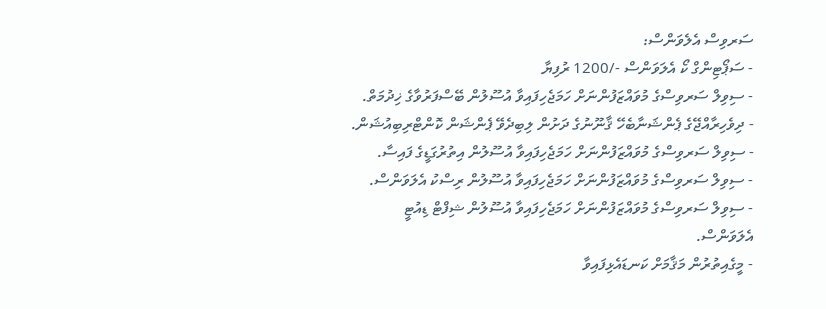ސަރވިސް އެލެވަންސް:
- ސަޕޯޓިންގް ކޯ އެލަވަންސް -/1200 ރުފިޔާ
- ސިވިލް ސަރވިސްގެ މުވައްޒަފުންނަށް ހަމަޖެހިފައިވާ އުސޫލުން ބޭސްފަރުވާގެ ޚިދުމަތް.
- ދިވެހިރާއްޖޭގެ ޕެންޝަނާބެހޭ ޤާނޫނުގެ ދަށުން ލިބިދެވޭ ޕެންޝަން ކޮންޓްރިބިއުޝަން.
- ސިވިލް ސަރވިސްގެ މުވައްޒަފުންނަށް ހަމަޖެހިފައިވާ އުސޫލުން އިތުރުގަޑީގެ ފައިސާ.
- ސިވިލް ސަރވިސްގެ މުވައްޒަފުންނަށް ހަމަޖެހިފައިވާ އުސޫލުން ރިސްކު އެލަވަންސް.
- ސިވިލް ސަރވިސްގެ މުވައްޒަފުންނަށް ހަމަޖެހިފައިވާ އުސޫލުން ޝިފްޓް ޑިއުޓީ އެލަވަންސް.
- މީގެއިތުރުން މަޤާމަށް ކަނޑައެޅިފައިވާ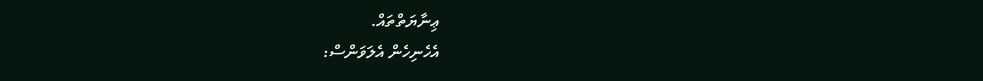ޢިނާޔަތްތައް.
އެހެނިހެން އެލަވަންސް: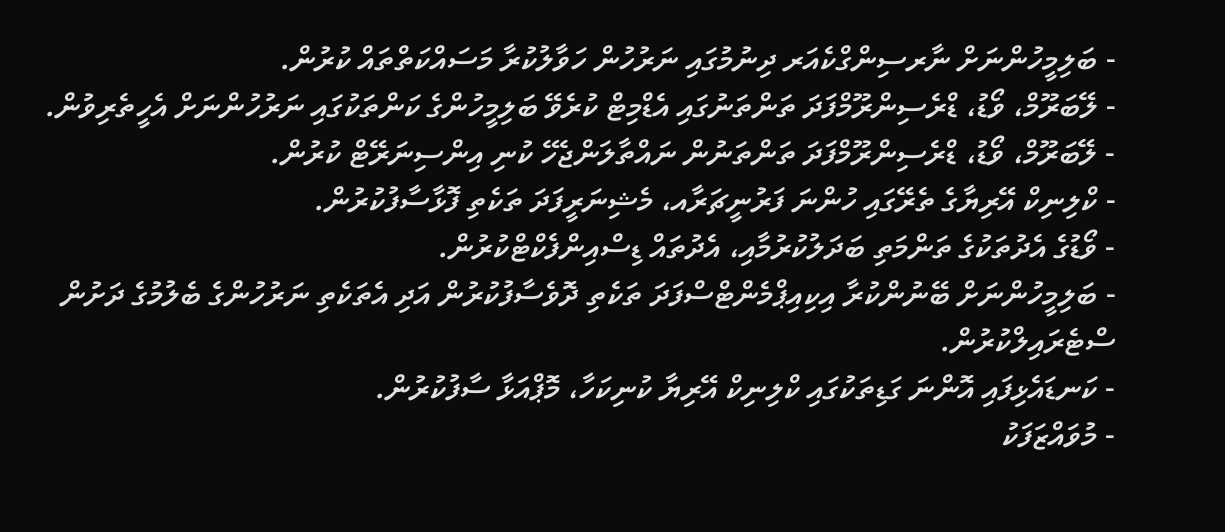- ބަލިމީހުންނަށް ނާރސިންގްކެއަރ ދިނުމުގައި ނަރުހުން ހަވާލުކުރާ މަސައްކަތްތައް ކުރުން.
- ލޭބަރޫމް، ވޯޑު، ޑްރެސިންރޫމްފަދަ ތަންތަނުގައި އެޑްމިޓް ކުރެވޭ ބަލިމީހުންގެ ކަންތަކުގައި ނަރުހުންނަށް އެހީތެރިވުން.
- ލޭބަރޫމް، ވޯޑު، ޑްރެސިންރޫމްފަދަ ތަންތަނުން ނައްތާލަންޖެހޭ ކުނި އިންސިނަރޭޓް ކުރުން.
- ކްލިނިކް އޭރިޔާގެ ތެރޭގައި ހުންނަ ފަރުނީޗަރާއ، މެޝިނަރީފަދަ ތަކެތި ފޮޅާސާފުކުރުން.
- ވޯޑުގެ އެދުތަކުގެ ތަންމަތި ބަދަލުކުރުމާއި، އެދުތައް ޑިސްއިންފެކްޓްކުރުން.
- ބަލިމީހުންނަށް ބޭނުންކުރާ އިކިއިޕްމެންޓްސްފަދަ ތަކެތި ދޮވެސާފުކުރުން އަދި އެތަކެތި ނަރުހުންގެ ބެލުމުގެ ދަށުން ސްޓެރައިލްކުރުން.
- ކަނޑައެޅިފައި އޮންނަ ގަޑިތަކުގައި ކްލިނިކް އޭރިޔާ ކުނިކަހާ، މޮޕްއަޅާ ސާފުކުރުން.
- މުވައްޒަފަކު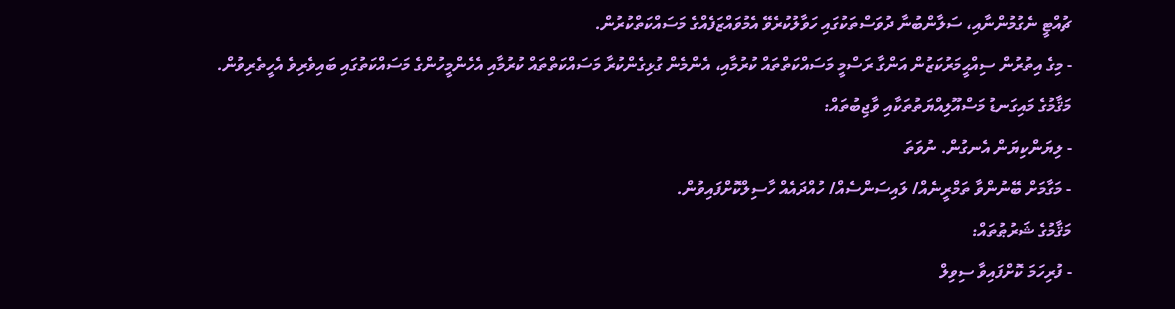ޗުއްޓީ ނެގުމުންނާއި، ސަލާންބުނާ ދުވަސްތަކުގައި ހަވާލުކުރެވޭ އެމުވައްޒަފެއްގެ މަސައްކަތްކުރުން.
- މިގެ އިތުރުން ސިއްޙީމަރުކަޒުން އަންގާ ރަސްމީ މަސައްކަތްތައް ކުރުމާއި، އެންމެން ގުޅިގެންކުރާ މަސައްކަތްތައް ކުރުމާއި އެހެންމީހުންގެ މަސައްކަތުގައި ބައިވެރިވެ އެހީތެރިވުން.
މަޤާމުގެ މައިގަނޑު މަސްއޫލިއްޔަތުތަކާއި ވާޖިބުތައް:
- ލިޔަންކިޔަން އެނގުން. ނުވަތަ
- މަގާމަށް ބޭނުންވާ ތަމްރީނެއް/ ލައިސަންސެއް/ ހުއްދައެއް ހާސިލްކޮށްފައިވުން.
މަޤާމުގެ ޝަރުޠުތައް:
- ފުރިހަމަ ކޮށްފައިވާ ސިވިލް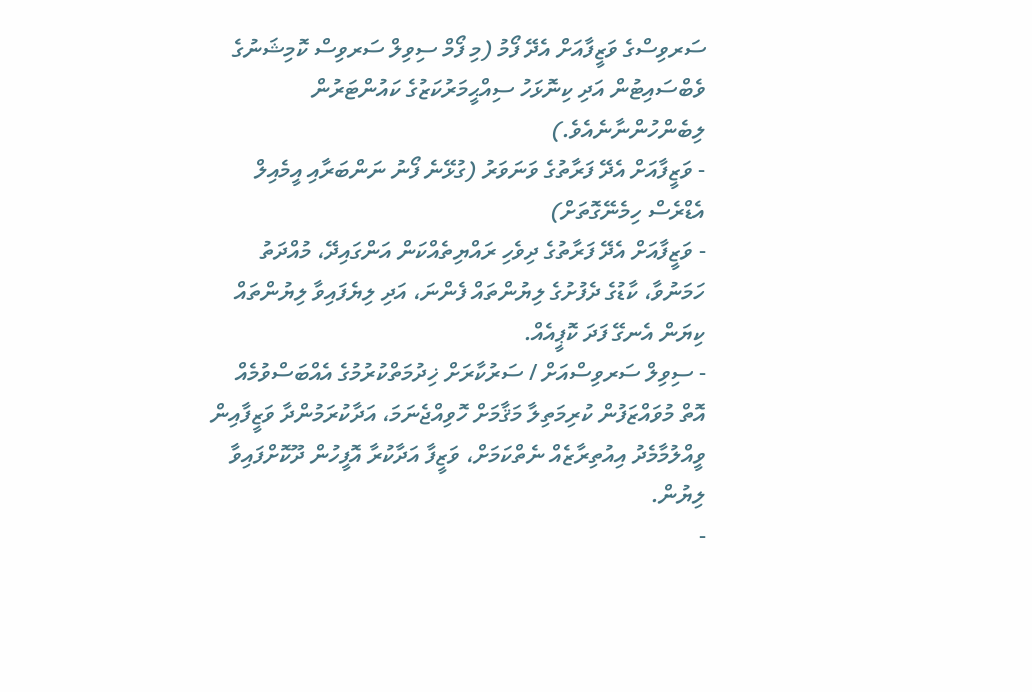ސަރވިސްގެ ވަޒީފާއަށް އެދޭ ފޯމު (މި ފޯމް ސިވިލް ސަރވިސް ކޮމިޝަނުގެ ވެބްސައިޓުން އަދި ކިނޮޅަހު ސިއްޙީމަރުކަޒުގެ ކައުންޓަރުން ލިބެންހުންނާނެއެވެ.)
- ވަޒީފާއަށް އެދޭ ފަރާތުގެ ވަނަވަރު (ގުޅޭނެ ފޯނު ނަންބަރާއި އީމެއިލް އެޑްރެސް ހިމެނޭގޮތަށް)
- ވަޒީފާއަށް އެދޭ ފަރާތުގެ ދިވެހި ރައްޔިތެއްކަން އަންގައިދޭ، މުއްދަތު ހަމަނުވާ، ކާޑުގެ ދެފުށުގެ ލިޔުންތައް ފެންނަ، އަދި ލިޔެފައިވާ ލިޔުންތައް ކިޔަން އެނގޭ ފަދަ ކޮޕީއެއް.
- ސިވިލް ސަރވިސްއަށް / ސަރުކާރަށް ޚިދުމަތްކުރުމުގެ އެއްބަސްވުމެއް އޮތް މުވައްޒަފުން ކުރިމަތިލާ މަޤާމަށް ހޮވިއްޖެނަމަ، އަދާކުރަމުންދާ ވަޒީފާއިން ވީއްލުމާމެދު އިއުތިރާޒެއް ނެތްކަމަށް، ވަޒީފާ އަދާކުރާ އޮފީހުން ދޫކޮށްފައިވާ ލިޔުން.
-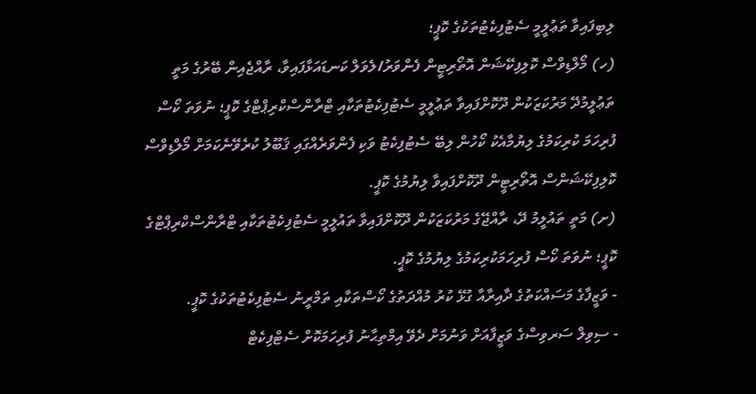ލިބިފައިވާ ތަޢުލީމީ ސެޓުފިކެޓުތަކުގެ ކޮޕީ؛
(ހ) މޯލްޑިވްސް ކޮލިފިކޭޝަން އޮތޯރިޓީން ފެންވަރު/ލެވަލް ކަނޑައަޅާފައިވާ، ރާއްޖެއިން ބޭރުގެ މަތީ ތަޢުލީމުދޭ މަރުކަޒަކުން ދޫކޮށްފައިވާ ތަޢުލީމީ ސެޓުފިކެޓުތަކާއި ޓްރާންސްކްރިޕްޓްގެ ކޮޕީ؛ ނުވަތަ ކޯސް ފުރިހަމަ ކުރިކަމުގެ ލިޔުމާއެކު ކޯހުން ލިބޭ ސެޓުފިކެޓު ވަކި ފެންވަރެއްގައި ޤަބޫލު ކުރެވޭނެކަމަށް މޯލްޑިވްސް ކޮލިފިކޭޝަންސް އޮތޯރިޓީން ދޫކޮށްފައިވާ ލިޔުމުގެ ކޮޕީ.
(ށ) މަތީ ތައުލީމު ދޭ، ރާއްޖޭގެ މަރުކަޒަކުން ދޫކޮށްފައިވާ ތައުލީމީ ސެޓުފިކެޓުތަކާއި ޓްރާންސްކްރިޕްޓްގެ ކޮޕީ؛ ނުވަތަ ކޯސް ފުރިހަމަކުރިކަމުގެ ލިޔުމުގެ ކޮޕީ.
- ވަޒީފާގެ މަސައްކަތުގެ ދާއިރާއާ ގުޅޭ ކުރު މުއްދަތުގެ ކޯސްތަކާއި ތަމްރީނު ސެޓުފިކެޓުތަކުގެ ކޮޕީ.
- ސިވިލް ސަރވިސްގެ ވަޒީފާއަށް ވަނުމަށް ދެވޭ އިމްތިޙާނު ފުރިހަމަކޮށް ސެޓްފިކެޓް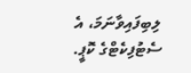ލިބިފައިވާނަމަ، އެ ސެޓުފިކެޓްގެ ކޮޕީ.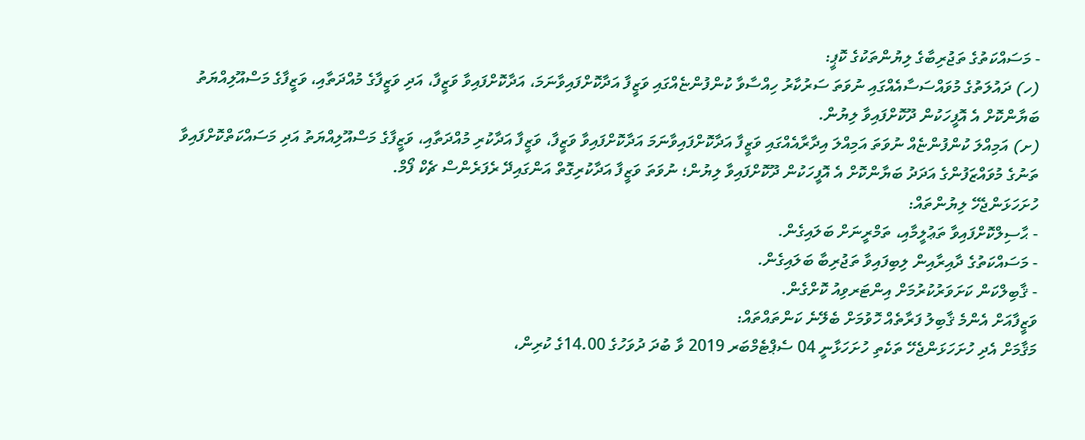- މަސައްކަތުގެ ތަޖުރިބާގެ ލިޔުންތަކުގެ ކޮޕީ:
(ހ) ދައުލަތުގެ މުވައްސަސާއެއްގައި ނުވަތަ ސަރުކާރު ހިއްސާވާ ކުންފުންޏެއްގައި ވަޒީފާ އަދާކޮށްފައިވާނަމަ، އަދާކޮށްފައިވާ ވަޒީފާ، އަދި ވަޒީފާގެ މުއްދަތާއި، ވަޒީފާގެ މަސްއޫލިއްޔަތު ބަޔާންކޮށް އެ އޮފީހަކުން ދޫކޮށްފައިވާ ލިޔުން.
(ށ) އަމިއްލަ ކުންފުންޏެއް ނުވަތަ އަމިއްލަ އިދާރާއެއްގައި ވަޒީފާ އަދާކޮށްފައިވާނަމަ އަދާކޮށްފައިވާ ވަޒީފާ، ވަޒީފާ އަދާކުރި މުއްދަތާއި، ވަޒީފާގެ މަސްއޫލިއްޔަތު އަދި މަސައްކަތްކޮށްފައިވާ ތަނުގެ މުވައްޒަފުންގެ އަދަދު ބަޔާންކޮށް އެ އޮފީހަކުން ދޫކޮށްފައިވާ ލިޔުން؛ ނުވަތަ ވަޒީފާ އަދާކުރިގޮތް އަންގައިދޭ ރެފަރެންސް ޗެކް ފޯމް.
ހުށަހަޅަންޖެހޭ ލިޔުންތައް:
- ޙާސިލްކޮށްފައިވާ ތަޢުލީމާއި، ތަމްރީނަށް ބަލައިގެން.
- މަސައްކަތުގެ ދާއިރާއިން ލިބިފައިވާ ތަޖުރިބާ ބަލައިގެން.
- ޤާބިލްކަން ކަށަވަރުކުރުމަށް އިންޓަރވިއު ކޮށްގެން.
ވަޒީފާއަށް އެންމެ ޤާބިލު ފަރާތެއް ހޮވުމަށް ބެލޭނެ ކަންތައްތައް:
މަޤާމަށް އެދި ހުށަހަޅަންޖެހޭ ތަކެތި ހުށަހަޅާނީ 04 ސެޕްޓެމްބަރ 2019 ވާ ބުދަ ދުވަހުގެ 14.00ގެ ކުރިން،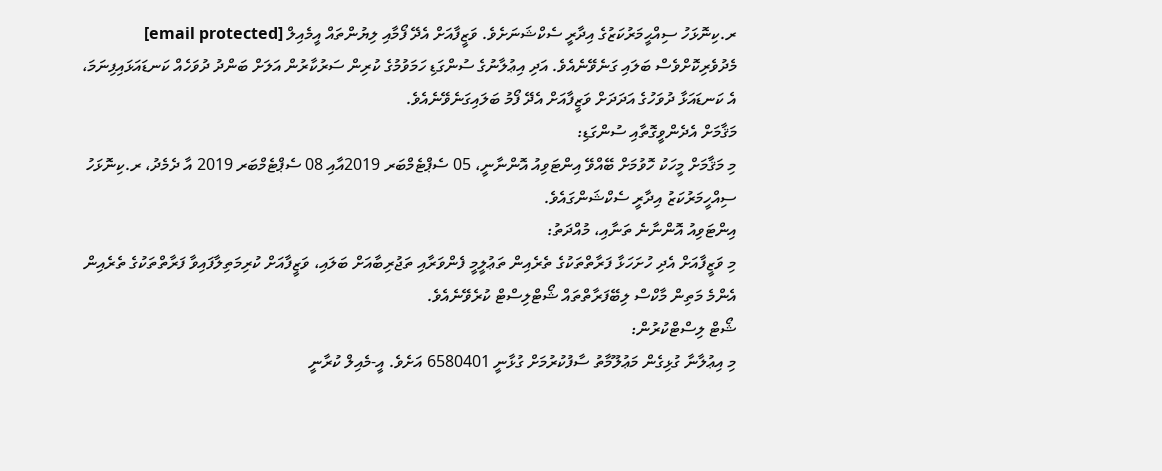ރ.ކިނޮޅަހު ސިއްޙީމަރުކަޒުގެ އިދާރީ ސެކްޝަނަށެވެ. ވަޒީފާއަށް އެދޭ ފޯމާއި ލިޔުންތައް އީމެއިލް [email protected] މެދުވެރިކޮށްވެސް ބަލައި ގަނެވޭނެއެވެ. އަދި އިޢުލާނުގެ ސުންގަޑި ހަމަވުމުގެ ކުރިން ސަރުކާރުން އަލަށް ބަންދު ދުވަހެއް ކަނޑައަޅައިފިނަމަ، އެ ކަނޑައަޅާ ދުވަހުގެ އަދަދަށް ވަޒީފާއަށް އެދޭ ފޯމު ބަލައިގަނެވޭނެއެވެ.
މަޤާމަށް އެދެންވީގޮތާއި ސުންގަޑި:
މި މަޤާމަށް މީހަކު ހޮވުމަށް ބޭއްވޭ އިންޓަވިއު އޮންނާނީ، 05 ސެޕްޓެމްބަރ 2019އާއި 08 ސެޕްޓެމްބަރ 2019 އާ ދެމެދު، ރ.ކިނޮޅަހު ސިއްހީމަރުކަޒު އިދާރީ ސެކްޝަންގައެވެ.
އިންޓަވިއު އޮންނާނެ ތަނާއި، މުއްދަތު:
މި ވަޒީފާއަށް އެދި ހުށަހަޅާ ފަރާތްތަކުގެ ތެރެއިން ތަޢުލީމީ ފެންވަރާއި ތަޖުރިބާއަށް ބަލައި، ވަޒީފާއަށް ކުރިމަތިލާފައިވާ ފަރާތްތަކުގެ ތެރެއިން އެންމެ މަތިން މާކްސް ލިބޭފަރާތްތައް ޝޯޓްލިސްޓް ކުރެވޭނެއެވެ.
ޝޯޓް ލިސްޓްކުރުން:
މި އިޢުލާނާ ގުޅިގެން މަޢުލޫމާތު ސާފުކުރުމަށް ގުޅާނީ 6580401 އަށެވެ. އީ-މެއިލް ކުރާނީ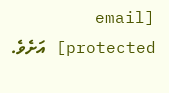[email protected] އަށެވެ.